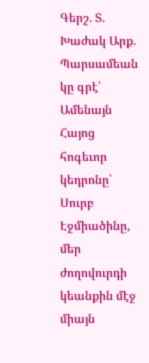Գերշ. Տ. Խաժակ Արք. Պարսամեան կը գրէ՝
Ամենայն Հայոց հոգեւոր կեդրոնը՝ Սուրբ Էջմիածինը, մեր ժողովուրդի կեանքին մէջ միայն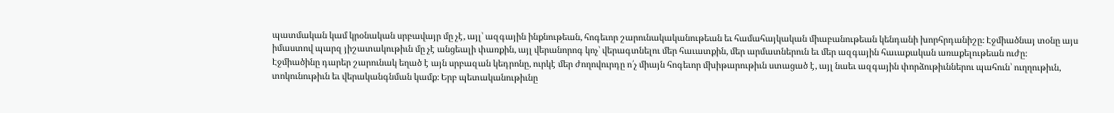պատմական կամ կրօնական սրբավայր մը չէ, այլ՝ ազգային ինքնութեան, հոգեւոր շարունակականութեան եւ համահայկական միաբանութեան կենդանի խորհրդանիշը։ Էջմիածնայ տօնը այս իմաստով պարզ յիշատակութիւն մը չէ անցեալի փառքին, այլ վերանորոգ կոչ՝ վերագտնելու մեր հաւատքին, մեր արմատներուն եւ մեր ազգային հաւաքական առաքելութեան ուժը։
Էջմիածինը դարեր շարունակ եղած է այն սրբազան կեդրոնը, ուրկէ մեր ժողովուրդը ո՛չ միայն հոգեւոր մխիթարութիւն ստացած է, այլ նաեւ ազգային փորձութիւններու պահուն՝ ուղղութիւն, տոկունութիւն եւ վերականգնման կամք։ Երբ պետականութիւնը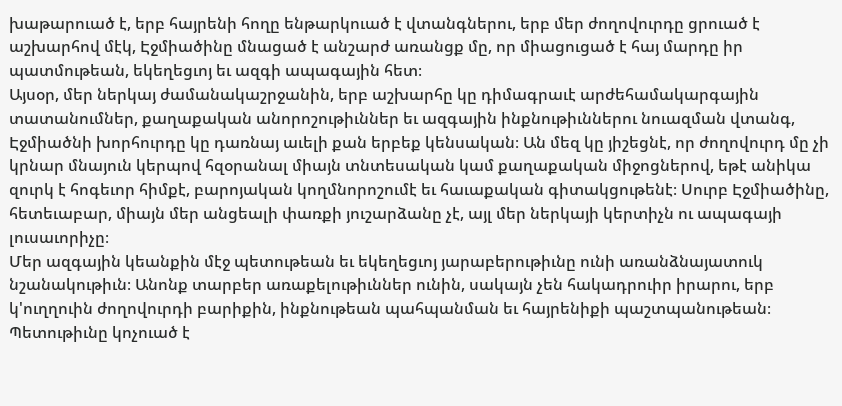խաթարուած է, երբ հայրենի հողը ենթարկուած է վտանգներու, երբ մեր ժողովուրդը ցրուած է աշխարհով մէկ, Էջմիածինը մնացած է անշարժ առանցք մը, որ միացուցած է հայ մարդը իր պատմութեան, եկեղեցւոյ եւ ազգի ապագային հետ։
Այսօր, մեր ներկայ ժամանակաշրջանին, երբ աշխարհը կը դիմագրաւէ արժեհամակարգային տատանումներ, քաղաքական անորոշութիւններ եւ ազգային ինքնութիւններու նուազման վտանգ, Էջմիածնի խորհուրդը կը դառնայ աւելի քան երբեք կենսական։ Ան մեզ կը յիշեցնէ, որ ժողովուրդ մը չի կրնար մնայուն կերպով հզօրանալ միայն տնտեսական կամ քաղաքական միջոցներով, եթէ անիկա զուրկ է հոգեւոր հիմքէ, բարոյական կողմնորոշումէ եւ հաւաքական գիտակցութենէ։ Սուրբ Էջմիածինը, հետեւաբար, միայն մեր անցեալի փառքի յուշարձանը չէ, այլ մեր ներկայի կերտիչն ու ապագայի լուսաւորիչը։
Մեր ազգային կեանքին մէջ պետութեան եւ եկեղեցւոյ յարաբերութիւնը ունի առանձնայատուկ նշանակութիւն։ Անոնք տարբեր առաքելութիւններ ունին, սակայն չեն հակադրուիր իրարու, երբ կ'ուղղուին ժողովուրդի բարիքին, ինքնութեան պահպանման եւ հայրենիքի պաշտպանութեան։ Պետութիւնը կոչուած է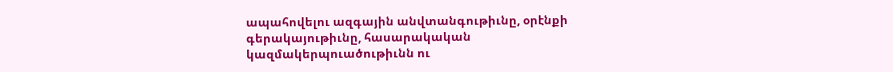ապահովելու ազգային անվտանգութիւնը, օրէնքի գերակայութիւնը, հասարակական կազմակերպուածութիւնն ու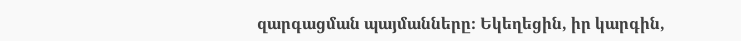զարգացման պայմանները։ Եկեղեցին, իր կարգին,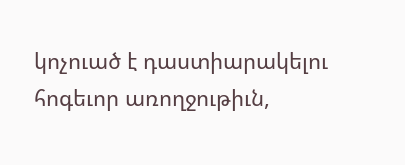կոչուած է դաստիարակելու հոգեւոր առողջութիւն,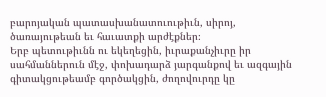բարոյական պատասխանատուութիւն, սիրոյ, ծառայութեան եւ հաւատքի արժէքներ։
Երբ պետութիւնն ու եկեղեցին, իւրաքանչիւրը իր սահմաններուն մէջ, փոխադարձ յարգանքով եւ ազգային գիտակցութեամբ գործակցին, ժողովուրդը կը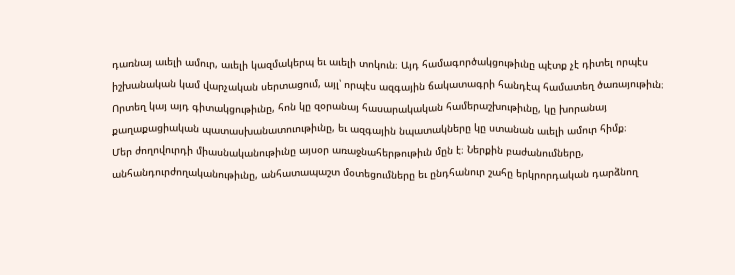դառնայ աւելի ամուր, աւելի կազմակերպ եւ աւելի տոկուն։ Այդ համագործակցութիւնը պէտք չէ դիտել որպէս իշխանական կամ վարչական սերտացում, այլ՝ որպէս ազգային ճակատագրի հանդէպ համատեղ ծառայութիւն։ Որտեղ կայ այդ գիտակցութիւնը, հոն կը զօրանայ հասարակական համերաշխութիւնը, կը խորանայ քաղաքացիական պատասխանատուութիւնը, եւ ազգային նպատակները կը ստանան աւելի ամուր հիմք։
Մեր ժողովուրդի միասնականութիւնը այսօր առաջնահերթութիւն մըն է։ Ներքին բաժանումները, անհանդուրժողականութիւնը, անհատապաշտ մօտեցումները եւ ընդհանուր շահը երկրորդական դարձնող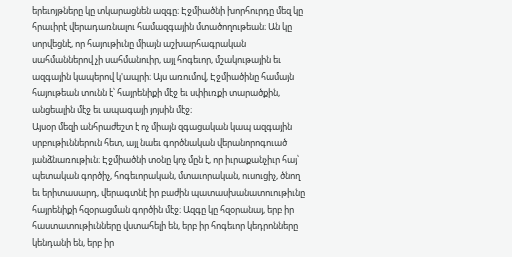երեւոյթները կը տկարացնեն ազգը։ Էջմիածնի խորհուրդը մեզ կը հրաւիրէ վերադառնալու համազգային մտածողութեան։ Ան կը սորվեցնէ, որ հայութիւնը միայն աշխարհագրական սահմաններով չի սահմանուիր, այլ հոգեւոր, մշակութային եւ ազգային կապերով կ'ապրի։ Այս առումով, Էջմիածինը համայն հայութեան տունն է՝ հայրենիքի մէջ եւ սփիւռքի տարածքին, անցեալին մէջ եւ ապագայի յոյսին մէջ։
Այսօր մեզի անհրաժեշտ է ոչ միայն զգացական կապ ազգային սրբութիւններուն հետ, այլ նաեւ գործնական վերանորոգուած յանձնառութիւն։ Էջմիածնի տօնը կոչ մըն է, որ իւրաքանչիւր հայ՝ պետական գործիչ, հոգեւորական, մտաւորական, ուսուցիչ, ծնող եւ երիտասարդ, վերագտնէ իր բաժին պատասխանատուութիւնը հայրենիքի հզօրացման գործին մէջ։ Ազգը կը հզօրանայ, երբ իր հաստատութիւնները վստահելի են, երբ իր հոգեւոր կեդրոնները կենդանի են, երբ իր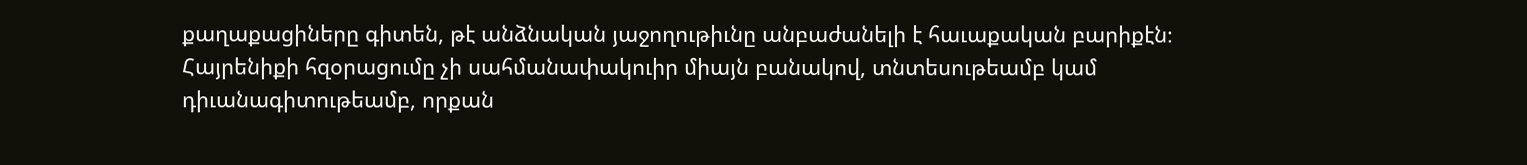քաղաքացիները գիտեն, թէ անձնական յաջողութիւնը անբաժանելի է հաւաքական բարիքէն։
Հայրենիքի հզօրացումը չի սահմանափակուիր միայն բանակով, տնտեսութեամբ կամ դիւանագիտութեամբ, որքան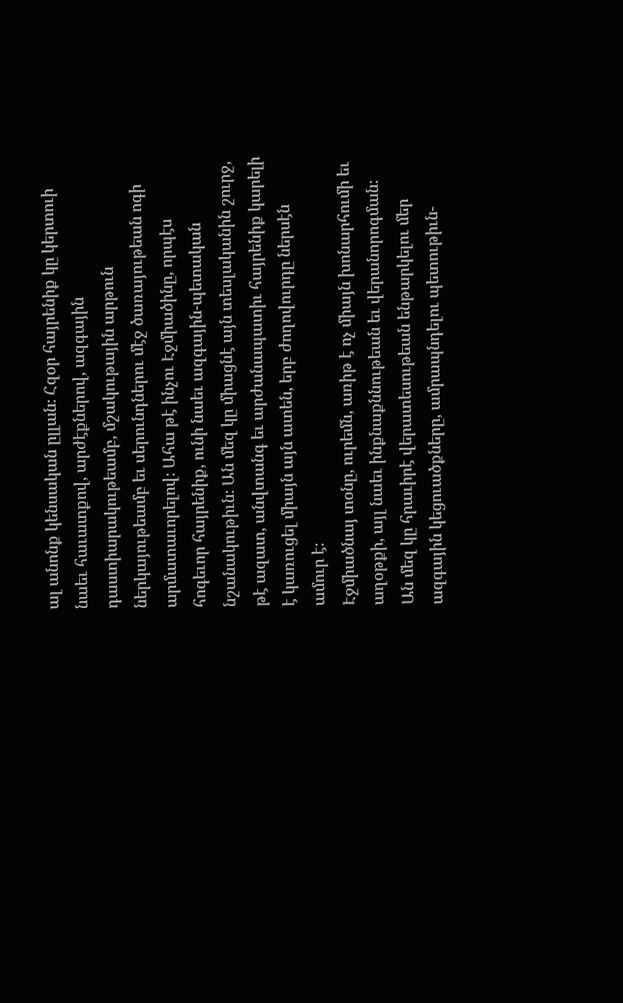ալ անոնք կենսական ըլլան։ Հզօր հայրենիք կը կերտուի նաեւ հաւատքով, արժէքներով, ազգային դաստիարակութեամբ, մշակութային արթուն ներկայութեամբ եւ սերունդներու մէջ ծառայութեան ոգի արմատաւորելով։ Ահա թէ ինչու Էջմիածինը, որպէս հոգեւոր հայրենիք, ունի նաեւ ազգային-պետական նշանակութիւն։ Ան մեզ կը միացնէ այն տեսլականին շուրջ, թէ ազատ, անվտանգ եւ արժանապատիւ հայրենիք կարելի է կառուցել միայն այն ատեն, երբ ժողովուրդը ներսէն ամուր է։
Էջմիածնայ տօնը, ուրեմն, առիթ է ոչ միայն խոնարհումի եւ աղօթքի, այլ նաեւ ինքնաքննութեան եւ վերանորոգման։ Ան մեզ կը հրաւիրէ վերատեսութեան ենթարկելու մեր ազգային կեցուածքները, ամրապնդելու պետութիւն-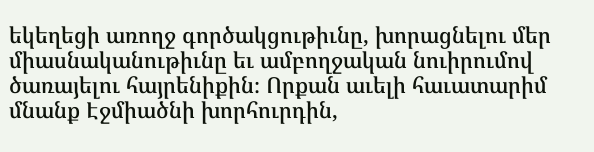եկեղեցի առողջ գործակցութիւնը, խորացնելու մեր միասնականութիւնը եւ ամբողջական նուիրումով ծառայելու հայրենիքին։ Որքան աւելի հաւատարիմ մնանք Էջմիածնի խորհուրդին,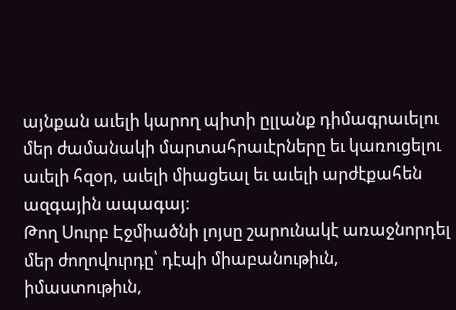այնքան աւելի կարող պիտի ըլլանք դիմագրաւելու մեր ժամանակի մարտահրաւէրները եւ կառուցելու աւելի հզօր, աւելի միացեալ եւ աւելի արժէքահեն ազգային ապագայ։
Թող Սուրբ Էջմիածնի լոյսը շարունակէ առաջնորդել մեր ժողովուրդը՝ դէպի միաբանութիւն, իմաստութիւն,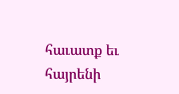հաւատք եւ հայրենի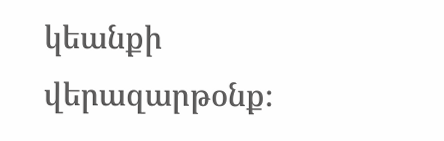կեանքի վերազարթօնք։